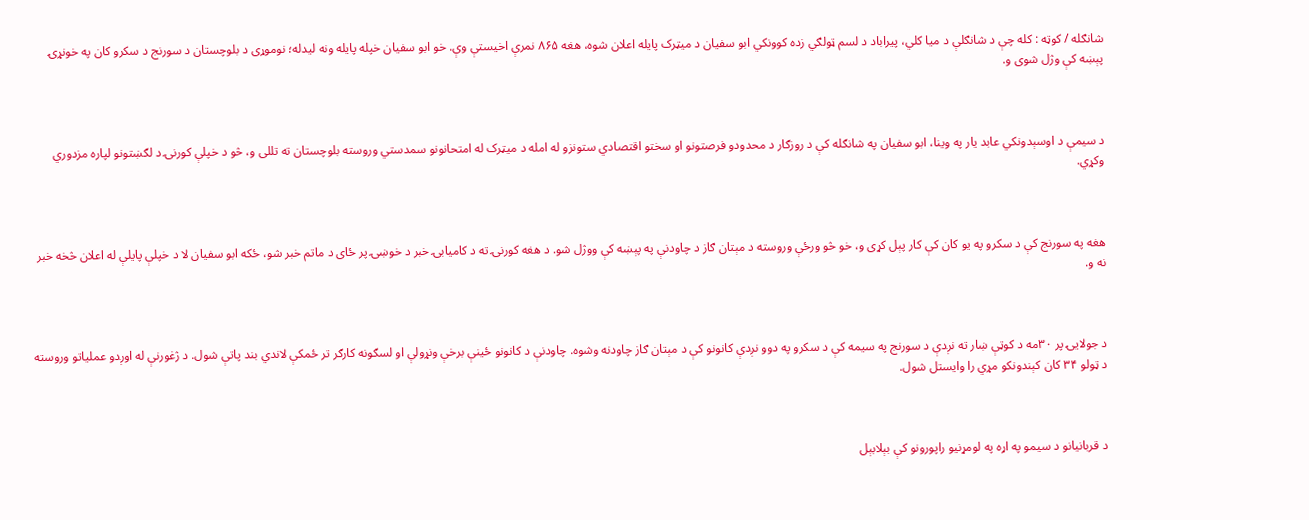شانګله / کوټه : کله چې د شانګلې د میا کلي، پیراباد د لسم ټولګي زده ‌کوونکي ابو سفیان د میټرک پایله اعلان شوه، هغه ۸۶۵ نمرې اخیستې وې. خو ابو سفیان خپله پایله ونه لیدله؛ نوموړی د بلوچستان د سورنج د سکرو کان په خونړۍ پېښه کې وژل شوی و.



د سیمې د اوسېدونکي عابد یار په وینا، ابو سفیان په شانګله کې د روزګار د محدودو فرصتونو او سختو اقتصادي ستونزو له امله د میټرک له امتحانونو سمدستي وروسته بلوچستان ته تللی و، څو د خپلې کورنۍ د لګښتونو لپاره مزدوري وکړي.



هغه په سورنج کې د سکرو په یو کان کې کار پېل کړی و، خو څو ورځې وروسته د مېتان ګاز د چاودنې په پېښه کې ووژل شو. د هغه کورنۍ ته د کامیابۍ خبر د خوښۍ پر ځای د ماتم خبر شو، ځکه ابو سفیان لا د خپلې پایلې له اعلان څخه خبر نه و.



د جولایۍ پر ۳۰مه د کوټې ښار ته نږدې د سورنج په سیمه کې د سکرو په دوو نږدې کانونو کې د مېتان ګاز چاودنه وشوه. چاودنې د کانونو ځینې برخې ونړولې او لسګونه کارګر تر ځمکې لاندي بند پاتې شول. د ژغورنې له اوږدو عملیاتو وروسته د ټولو ۳۴ کان‌ کېندونکو مړي را وایستل شول.



د قربانیانو د سیمو په اړه په لومړنیو راپورونو کې بېلابېل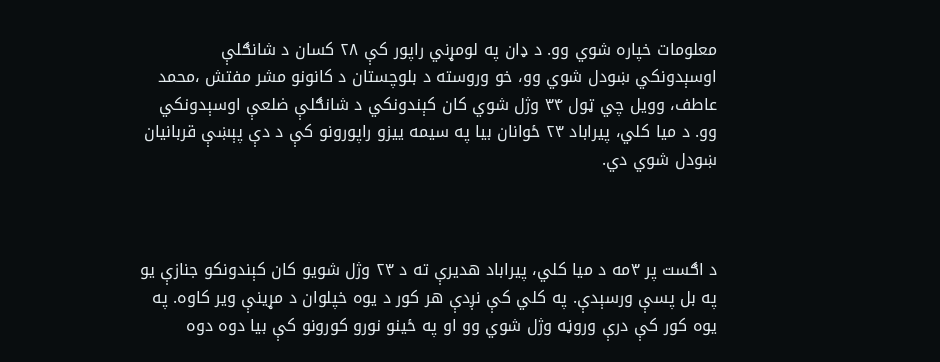معلومات خپاره شوي وو. د ډان په لومړني راپور کې ۲۸ کسان د شانګلې اوسېدونکي ښودل شوي وو، خو وروسته د بلوچستان د کانونو مشر مفتش ،محمد عاطف، وویل چي ټول ۳۴ وژل شوي کان‌ کېندونکي د شانګلې ضلعې اوسېدونکي وو. د میا کلي، پیراباد ۲۳ ځوانان بیا په سیمه ‌ییزو راپورونو کې د دې پېښې قربانیان ښودل شوي دي.



د اګست پر ۳مه د میا کلي، پیراباد هدیرې ته د ۲۳ وژل شویو کان‌ کېندونکو جنازې یو په بل پسې ورسېدې. په کلي کې نږدې هر کور د یوه خپلوان د مړینې ویر کاوه. په یوه کور کې درې وروڼه وژل شوي وو او په ځینو نورو کورونو کې بیا دوه دوه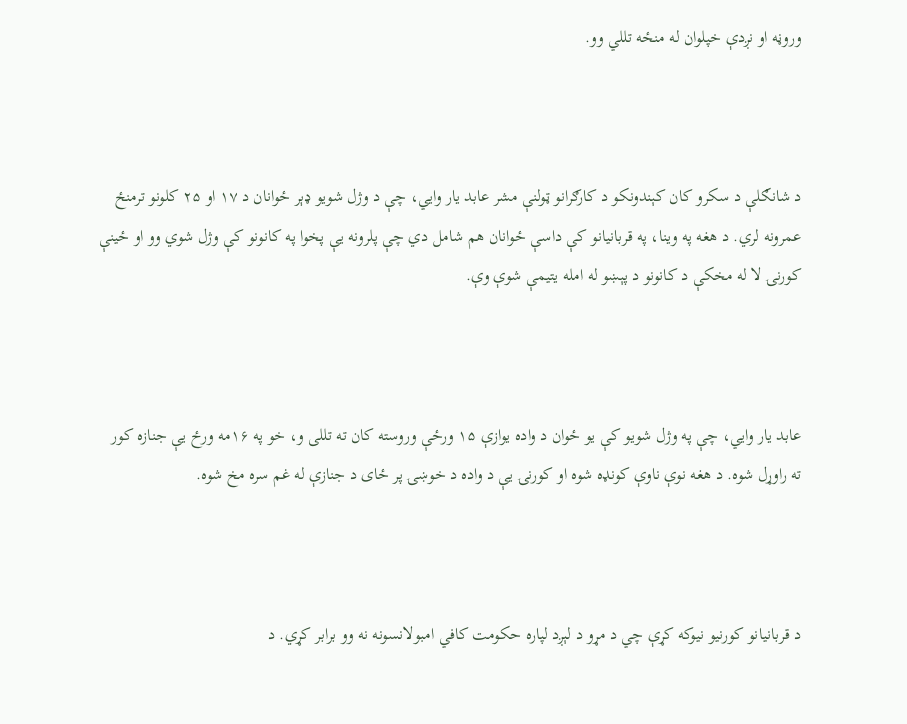وروڼه او نږدې خپلوان له منځه تللي وو.



د شانګلې د سکرو کان‌ کېندونکو د کارګرانو ټولنې مشر عابد یار وايي، چې د وژل شویو ډېر ځوانان د ۱۷ او ۲۵ کلونو ترمنځ عمرونه لري. د هغه په وینا، په قربانیانو کې داسې ځوانان هم شامل دي چې پلرونه یې پخوا په کانونو کې وژل شوي وو او ځینې کورنۍ لا له مخکې د کانونو د پېښو له امله یتیمې شوې وې.



عابد یار وايي، چې په وژل شویو کې یو ځوان د واده یوازې ۱۵ ورځې وروسته کان ته تللی و، خو په ۱۶مه ورځ یې جنازه کور ته راوړل شوه. د هغه نوې ناوې کونډه شوه او کورنۍ یې د واده د خوښۍ پر ځای د جنازې له غم سره مخ شوه.



د قربانیانو کورنیو نیوکه کړې چي د مړو د لېږد لپاره حکومت کافي امبولانسونه نه وو برابر کړي. د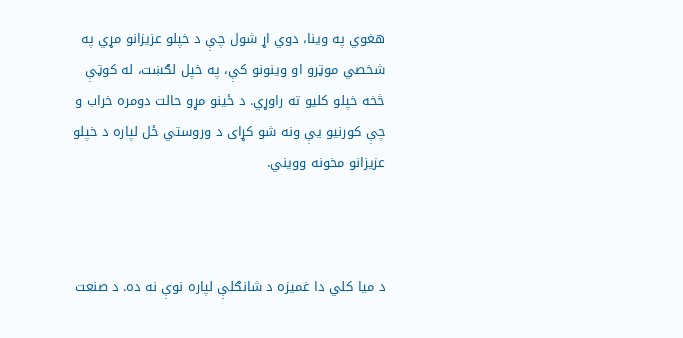هغوي په وینا، دوي اړ شول چې د خپلو عزیزانو مړي په شخصي موټرو او وینونو کې، په خپل لګښت، له کوټې څخه خپلو کلیو ته راوړي. د ځینو مړو حالت دومره خراب و چې کورنیو یې ونه شو کړای د وروستي ځل لپاره د خپلو عزیزانو مخونه وویني.



د میا کلي دا غمیزه د شانګلې لپاره نوې نه ده. د صنعت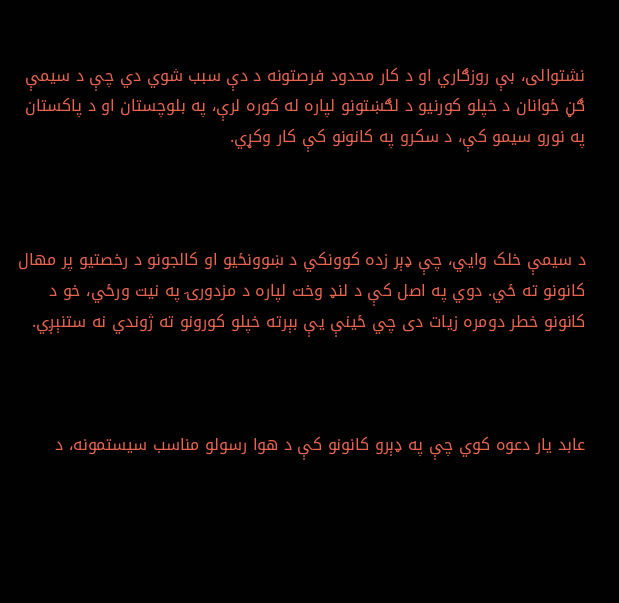نشتوالی، بې‌ روزګاري او د کار محدود فرصتونه د دې سبب شوي دي چې د سیمې ګڼ ځوانان د خپلو کورنیو د لګښتونو لپاره له کوره لرې، په بلوچستان او د پاکستان په نورو سیمو کې، د سکرو په کانونو کې کار وکړي.



د سیمې خلک وايي، چې ډېر زده‌ کوونکي د ښوونځیو او کالجونو د رخصتیو پر مهال کانونو ته ځي. دوي په اصل کې د لنډ وخت لپاره د مزدورۍ په نیت ورځي، خو د کانونو خطر دومره زیات دی چي ځینې یې بېرته خپلو کورونو ته ژوندي نه ستنېږي.



عابد یار دعوه کوي چې په ډېرو کانونو کې د هوا رسولو مناسب سیستمونه، د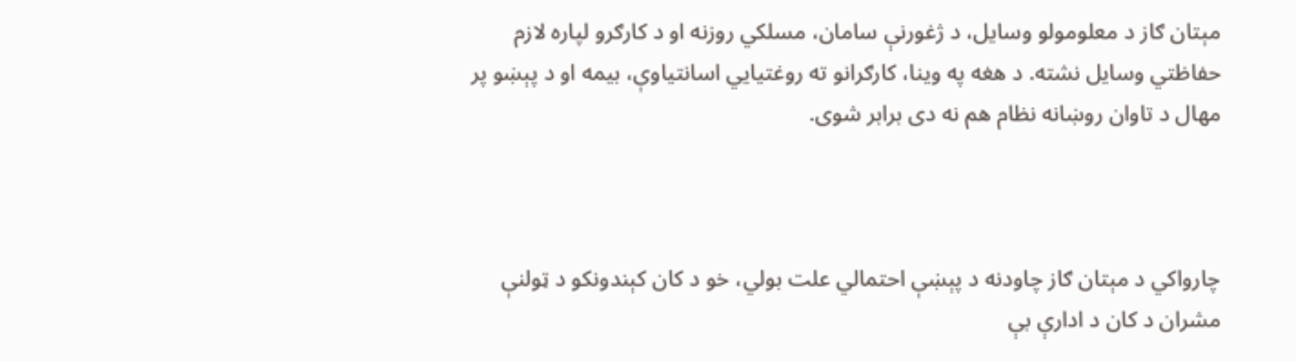مېتان ګاز د معلومولو وسایل، د ژغورنې سامان، مسلکي روزنه او د کارګرو لپاره لازم حفاظتي وسایل نشته. د هغه په وینا، کارګرانو ته روغتیايي اسانتیاوې، بیمه او د پېښو پر مهال د تاوان روښانه نظام هم نه دی برابر شوی.



چارواکي د مېتان ګاز چاودنه د پېښې احتمالي علت بولي، خو د کان‌ کېندونکو د ټولنې مشران د کان د ادارې بې‌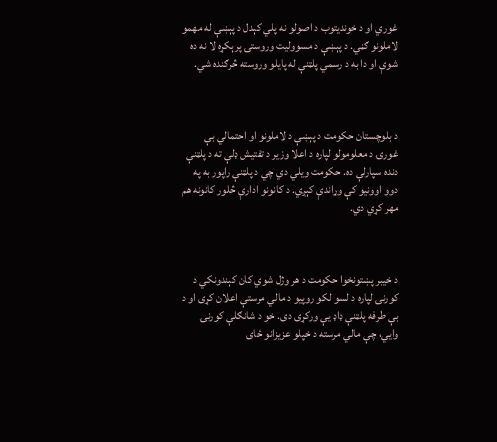غوري او د خوندیتوب د اصولو نه پلي کېدل د پېښې له مهمو لاملونو ګڼي. د پېښې د مسوولیت وروستۍ پرېکړه لا نه ده شوې او دا به د رسمي پلټنې له پایلو وروسته څرګنده شي.



د بلوچستان حکومت د پېښې د لاملونو او احتمالي بې‌ غورۍ د معلومولو لپاره د اعلا وزیر د تفتیش ډلې ته د پلټنې دنده سپارلې ده. حکومت ویلي دي چي د پلټنې راپور به په دوو اوونیو کې وړاندې کېږي. د کانونو ادارې څلور کانونه هم مهر کړي دي.



د خیبر پښتونخوا حکومت د هر وژل شوي کان‌ کېندونکي د کورنۍ لپاره د لسو لکو روپیو د مالي مرستې اعلان کړی او د بې‌ طرفه پلټنې ډاډ یې ورکړی دی. خو د شانګلې کورنۍ وايي، چې مالي مرسته د خپلو عزیزانو ځای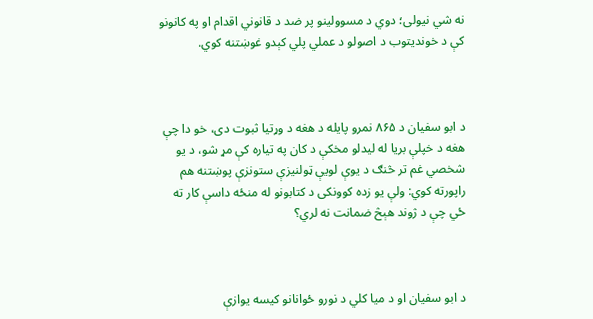نه شي نیولی؛ دوي د مسوولینو پر ضد د قانوني اقدام او په کانونو کې د خوندیتوب د اصولو د عملي پلي کېدو غوښتنه کوي.



د ابو سفیان د ۸۶۵ نمرو پایله د هغه د وړتیا ثبوت دی، خو دا چې هغه د خپلې بریا له لیدلو مخکې د کان په تیاره کې مړ شو، د یو شخصي غم تر څنګ د یوې لویې ټولنیزې ستونزې پوښتنه هم راپورته کوي: ولې یو زده‌ کوونکی د کتابونو له منځه داسې کار ته ځي چې د ژوند هېڅ ضمانت نه لري؟



د ابو سفیان او د میا کلي د نورو ځوانانو کیسه یوازې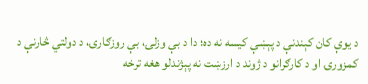د یوې کان ‌کېندنې د پېښې کیسه نه ده؛ دا د بې‌ وزلۍ، بې‌ روزګارۍ، د دولتي څارنې د کمزورۍ او د کارګرانو د ژوند د ارزښت نه پېژندلو هغه ترخه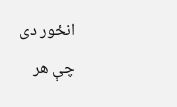انځور دی چې هر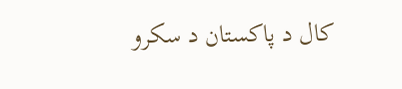کال د پاکستان د سکرو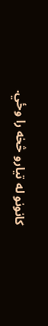کانونو له تیارو څخه را وځي.